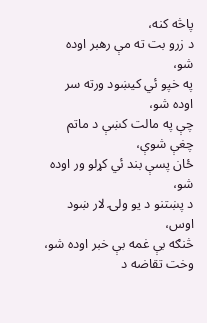پاڅه کنه،
د زرو بت ته مې رهبر اوده شو،
په خپو ئي کيښود ورته سر اوده شو،
چې په مالت کښې د ماتم چغې شوې،
ځان پسې بند ئي کړلو ور اوده شو،
د پښتنو د يو ولۍ لار ښود اوس،
څنګه بې غمه بې خبر اوده شو،
وخت تقاضه د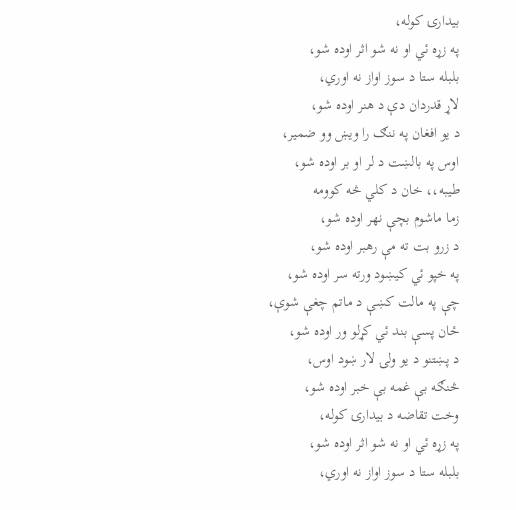بيدارۍ کوله،
په زړه ئي او نه شو اثر اوده شو،
بلبله ستا د سوز اواز نه اوري،
لاړ قدردان دې د هنر اوده شو،
د يو افغان په ننګ را ويښ وو ضمير،
اوس په بالښت د لر او بر اوده شو،
طيبه،، خان د کلي څه کوومه
زما ماشوم بچې نهر اوده شو،
د زرو بت ته مې رهبر اوده شو،
په خپو ئي کيښود ورته سر اوده شو،
چې په مالت کښې د ماتم چغې شوې،
ځان پسې بند ئي کړلو ور اوده شو،
د پښتنو د يو ولۍ لار ښود اوس،
څنګه بې غمه بې خبر اوده شو،
وخت تقاضه د بيدارۍ کوله،
په زړه ئي او نه شو اثر اوده شو،
بلبله ستا د سوز اواز نه اوري،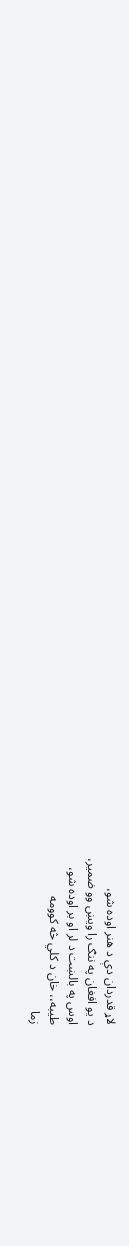لاړ قدردان دې د هنر اوده شو،
د يو افغان په ننګ را ويښ وو ضمير،
اوس په بالښت د لر او بر اوده شو،
طيبه،، خان د کلي څه کوومه
زما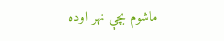ماشوم بچې نهر اوده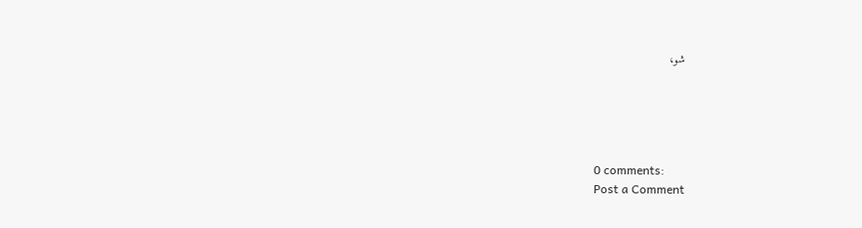شو،





0 comments:
Post a Comment